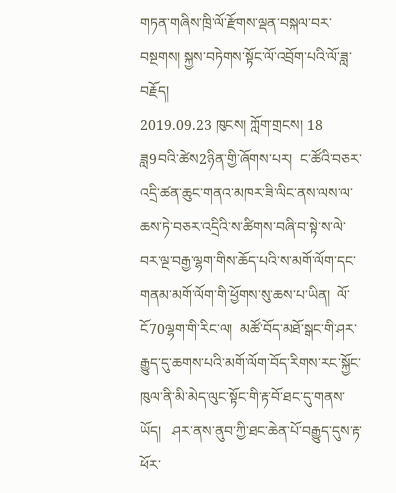གཏན་གཞིས་ཁྲི་ལོ་རྫོགས་ལྡན་བསྐལ་བར་བསྔགས། སྐྱས་བཏེགས་སྟོང་ལོ་འབྲོག་པའི་ལོ་ཟླ་བརྗོད།
2019.09.23 ཁུངས། ཀློག་གྲངས། 18
ཟླ9བའི་ཚེས2ཉིན་གྱི་ཞོགས་པར།  ང་ཚོའི་བཅར་འདྲི་ཚན་ཆུང་གནའ་མཁར་ཟི་ལིང་ནས་ལས་ལ་ཆས་ཏེ་བཅར་འདྲིའི་ས་ཚིགས་བཞི་བ་སྟེ་ས་ལེ་བར་ལྔ་བརྒྱ་ལྷག་གིས་ཆོད་པའི་ས་མགོ་ལོག་དང་གནམ་མགོ་ལོག་གི་ཕྱོགས་སུ་ཆས་པ་ཡིན།  ལོ་ངོ70ལྷག་གི་རིང་ལ།  མཚོ་བོད་མཐོ་སྒང་གི་ཤར་རྒྱུད་དུ་ཆགས་པའི་མགོ་ལོག་བོད་རིགས་རང་སྐྱོང་ཁུལ་ནི་མི་མེད་ལུང་སྟོང་གི་རྟ་བོ་ཐང་དུ་གནས་ཡོད།   ཤར་ནས་ནུབ་ཀྱི་ཐང་ཆེན་པོ་བརྒྱུད་དུས་རྟ་ཕོར་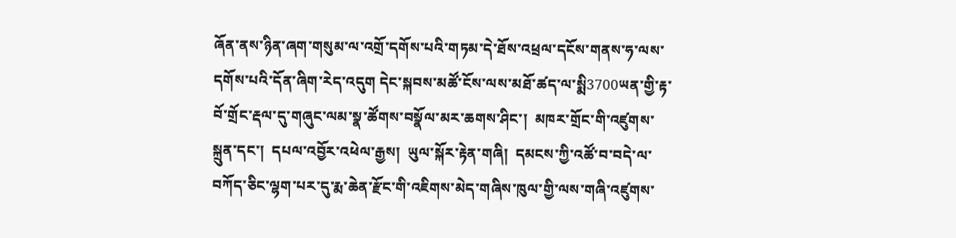ཞོན་ནས་ཉིན་ཞག་གསུམ་ལ་འགྲོ་དགོས་པའི་གཏམ་དེ་ཐོས་འཕྲལ་དངོས་གནས་ཧ་ལས་དགོས་པའི་དོན་ཞིག་རེད་འདུག དེང་སྐབས་མཚོ་ངོས་ལས་མཐོ་ཚད་ལ་སྨི3700ཡན་གྱི་རྟ་བོ་གྲོང་རྡལ་དུ་གཞུང་ལམ་སྣ་ཚོགས་བསྣོལ་མར་ཆགས་ཤིང་།  མཁར་གྲོང་གི་འཛུགས་སྐྲུན་དང་།  དཔལ་འབྱོར་འཕེལ་རྒྱས།  ཡུལ་སྐོར་རྟེན་གཞི།  དམངས་ཀྱི་འཚོ་བ་བདེ་ལ་བཀོད་ཅིང་ལྷག་པར་དུ་རྨ་ཆེན་རྫོང་གི་འཇིགས་མེད་གཞིས་ཁུལ་གྱི་ལས་གཞི་འཛུགས་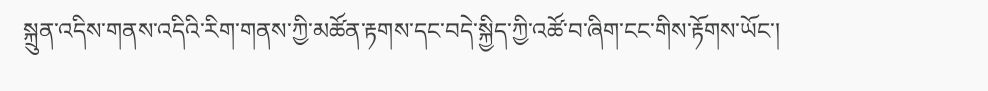སྐྲུན་འདིས་གནས་འདིའི་རིག་གནས་ཀྱི་མཚོན་རྟགས་དང་བདེ་སྐྱིད་ཀྱི་འཚོ་བ་ཞིག་ངང་གིས་རྟོགས་ཡོང་།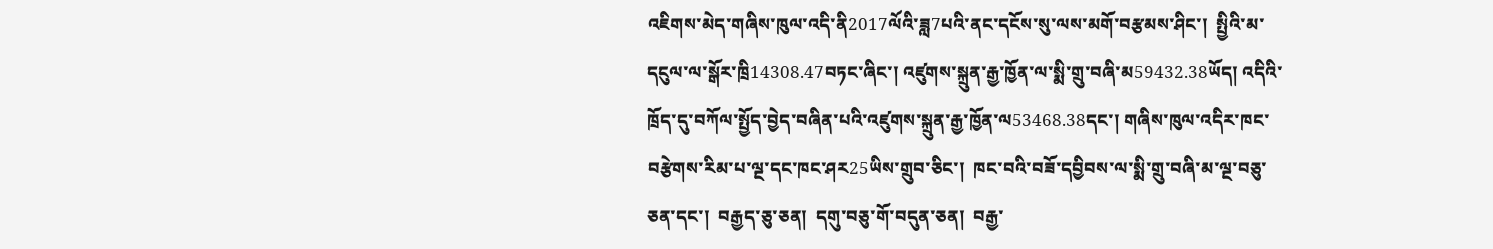འཇིགས་མེད་གཞིས་ཁུལ་འདི་ནི2017ལོའི་ཟླ7པའི་ནང་དངོས་སུ་ལས་མགོ་བརྩམས་ཤིང་།  སྤྱིའི་མ་དངུལ་ལ་སྒོར་ཁྲི14308.47བཏང་ཞིང་། འཛུགས་སྐྲུན་རྒྱ་ཁྱོན་ལ་སྨི་གྲུ་བཞི་མ59432.38ཡོད། འདིའི་ཁྲོད་དུ་བཀོལ་སྤྱོད་བྱེད་བཞིན་པའི་འཛུགས་སྐྲུན་རྒྱ་ཁྱོན་ལ53468.38དང་། གཞིས་ཁུལ་འདིར་ཁང་བརྩེགས་རིམ་པ་ལྔ་དང་ཁང་ཤར25ཡིས་གྲུབ་ཅིང་།  ཁང་བའི་བཟོ་དབྱིབས་ལ་སྨི་གྲུ་བཞི་མ་ལྔ་བཅུ་ཅན་དང་།  བརྒྱད་ཅུ་ཅན།  དགུ་བཅུ་གོ་བདུན་ཅན།  བརྒྱ་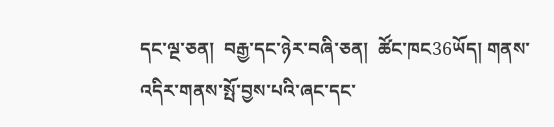དང་ལྔ་ཅན།  བརྒྱ་དང་ཉེར་བཞི་ཅན།  ཚོང་ཁང36ཡོད། གནས་འདིར་གནས་སྤོ་བྱས་པའི་ཞང་དང་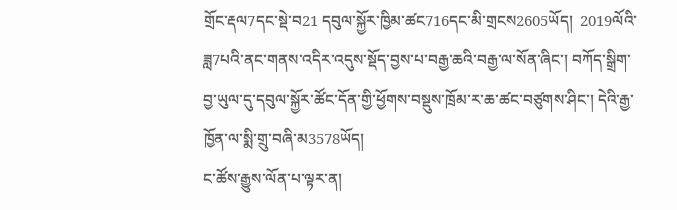གྲོང་རྡལ7དང་སྡེ་བ21 དབུལ་སྐྱོར་ཁྱིམ་ཚང716དང་མི་གྲངས2605ཡོད།  2019ལོའི་ཟླ7པའི་ནང་གནས་འདིར་འདུས་སྡོད་བྱས་པ་བརྒྱ་ཆའི་བརྒྱ་ལ་སོན་ཞིང་། བཀོད་སྒྲིག་བྱ་ཡུལ་དུ་དབུལ་སྐྱོར་ཚོང་དོན་གྱི་ཕྱོགས་བསྡུས་ཁྲོམ་ར་ཆ་ཚང་བཙུགས་ཤིང་། དེའི་རྒྱ་ཁྱོན་ལ་སྨི་གྲུ་བཞི་མ3578ཡོད།
ང་ཚོས་རྒྱུས་ལོན་པ་ལྟར་ན།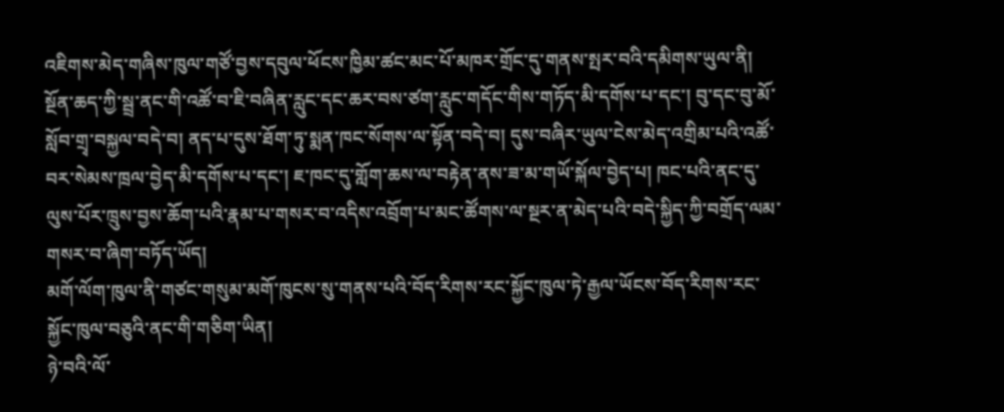འཇིགས་མེད་གཞིས་ཁུལ་གཙོ་བྱས་དབུལ་ཕོངས་ཁྱིམ་ཚང་མང་པོ་མཁར་གྲོང་དུ་གནས་སྤར་བའི་དམིགས་ཡུལ་ནི།  སྔོན་ཆད་ཀྱི་སྦྲ་ནང་གི་འཚོ་བ་ཇི་བཞིན་རླུང་དང་ཆར་བས་ཙག་རླུང་གདོང་གིས་གཏོད་མི་དགོས་པ་དང་། བུ་དང་བུ་མོ་སློབ་གྲྭ་བསྐྱལ་བདེ་བ། ནད་པ་དུས་ཐོག་ཏུ་སྨན་ཁང་སོགས་ལ་སྟོན་བདེ་བ། དུས་བཞིར་ཡུལ་ངེས་མེད་འགྲིམ་པའི་འཚོ་བར་སེམས་ཁྲལ་བྱེད་མི་དགོས་པ་དང་། ཇ་ཁང་དུ་གློག་ཆས་ལ་བརྟེན་ནས་ཟ་མ་གཡོ་སྐོལ་བྱེད་པ། ཁང་པའི་ནང་དུ་ལུས་པོར་ཁྲུས་བྱས་ཆོག་པའི་རྣམ་པ་གསར་བ་འདིས་འབྲོག་པ་མང་ཚོགས་ལ་སྔར་ན་མེད་པའི་བདེ་སྐྱིད་ཀྱི་བགྲོད་ལམ་གསར་བ་ཞིག་བཏོད་ཡོད།
མགོ་ལོག་ཁུལ་ནི་གཙང་གསུམ་མགོ་ཁུངས་སུ་གནས་པའི་བོད་རིགས་རང་སྐྱོང་ཁུལ་ཏེ་རྒྱལ་ཡོངས་བོད་རིགས་རང་སྐྱོང་ཁུལ་བཅུའི་ནང་གི་གཅིག་ཡིན།
ཉེ་བའི་ལོ་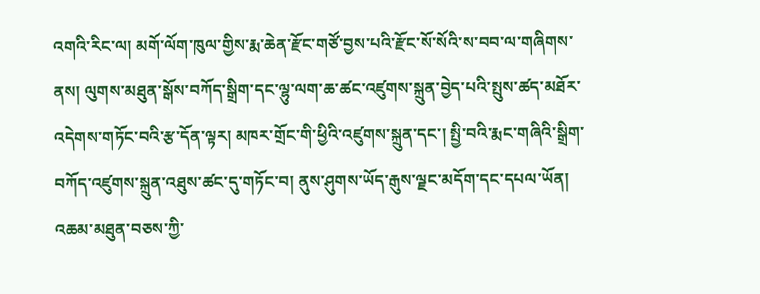འགའི་རིང་ལ། མགོ་ལོག་ཁུལ་གྱིས་རྨ་ཆེན་རྫོང་གཙོ་བྱས་པའི་རྫོང་སོ་སོའི་ས་བབ་ལ་གཞིགས་ནས། ལུགས་མཐུན་སྒོས་བཀོད་སྒྲིག་དང་ལྷུ་ལག་ཆ་ཚང་འཛུགས་སྐྲུན་བྱེད་པའི་སྤུས་ཚད་མཐོར་འདེགས་གཏོང་བའི་རྩ་དོན་ལྟར། མཁར་གྲོང་གི་ཕྱིའི་འཛུགས་སྐྲུན་དང་། སྤྱི་བའི་རྨང་གཞིའི་སྒྲིག་བཀོད་འཛུགས་སྐྲུན་འཐུས་ཚང་དུ་གཏོང་བ། ནུས་ཤུགས་ཡོད་རྒུས་ལྗང་མདོག་དང་དཔལ་ཡོན། འཆམ་མཐུན་བཅས་ཀྱི་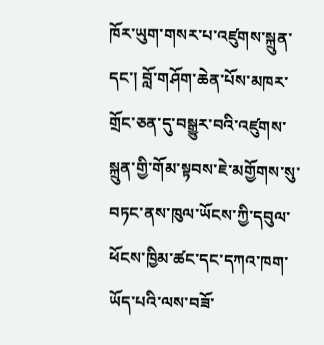ཁོར་ཡུག་གསར་པ་འཛུགས་སྐྲུན་དང་། བློ་གཤོག་ཆེན་པོས་མཁར་གྲོང་ཅན་དུ་བསྒྱུར་བའི་འཛུགས་སྐྲུན་གྱི་གོམ་སྟབས་ཇེ་མགྱོགས་སུ་བཏང་ནས་ཁུལ་ཡོངས་ཀྱི་དབུལ་ཕོངས་ཁྱིམ་ཚང་དང་དཀའ་ཁག་ཡོད་པའི་ལས་བཟོ་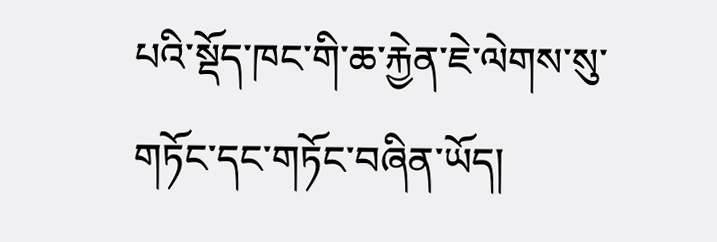པའི་སྡོད་ཁང་གི་ཆ་རྐྱེན་ཇེ་ལེགས་སུ་གཏོང་དང་གཏོང་བཞིན་ཡོད།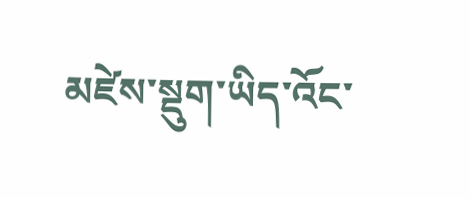མཛེས་སྡུག་ཡིད་འོང་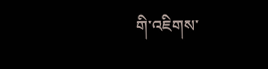གི་འཇིགས་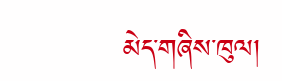མེད་གཞིས་ཁུལ།